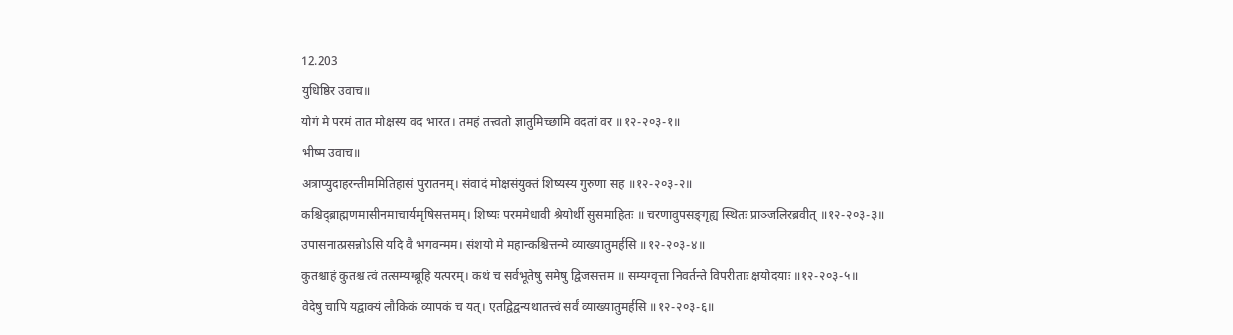12.203
युधिष्ठिर उवाच॥
योगं मे परमं तात मोक्षस्य वद भारत। तमहं तत्त्वतो ज्ञातुमिच्छामि वदतां वर ॥१२-२०३-१॥
भीष्म उवाच॥
अत्राप्युदाहरन्तीममितिहासं पुरातनम्। संवादं मोक्षसंयुक्तं शिष्यस्य गुरुणा सह ॥१२-२०३-२॥
कश्चिद्ब्राह्मणमासीनमाचार्यमृषिसत्तमम्। शिष्यः परममेधावी श्रेयोर्थी सुसमाहितः ॥ चरणावुपसङ्गृह्य स्थितः प्राञ्जलिरब्रवीत् ॥१२-२०३-३॥
उपासनात्प्रसन्नोऽसि यदि वै भगवन्मम। संशयो मे महान्कश्चित्तन्मे व्याख्यातुमर्हसि ॥१२-२०३-४॥
कुतश्चाहं कुतश्च त्वं तत्सम्यग्ब्रूहि यत्परम्। कथं च सर्वभूतेषु समेषु द्विजसत्तम ॥ सम्यग्वृत्ता निवर्तन्ते विपरीताः क्षयोदयाः ॥१२-२०३-५॥
वेदेषु चापि यद्वाक्यं लौकिकं व्यापकं च यत्। एतद्विद्वन्यथातत्त्वं सर्वं व्याख्यातुमर्हसि ॥१२-२०३-६॥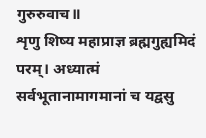गुरुरुवाच॥
शृणु शिष्य महाप्राज्ञ ब्रह्मगुह्यमिदं परम्। अध्यात्मं सर्वभूतानामागमानां च यद्वसु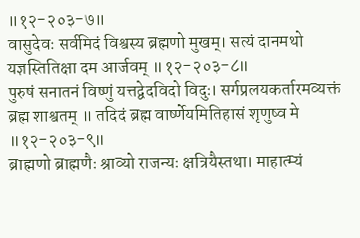॥१२-२०३-७॥
वासुदेवः सर्वमिदं विश्वस्य ब्रह्मणो मुखम्। सत्यं दानमथो यज्ञस्तितिक्षा दम आर्जवम् ॥१२-२०३-८॥
पुरुषं सनातनं विष्णुं यत्तद्वेदविदो विदुः। सर्गप्रलयकर्तारमव्यक्तं ब्रह्म शाश्वतम् ॥ तदिदं ब्रह्म वार्ष्णेयमितिहासं शृणुष्व मे ॥१२-२०३-९॥
ब्राह्मणो ब्राह्मणैः श्राव्यो राजन्यः क्षत्रियैस्तथा। माहात्म्यं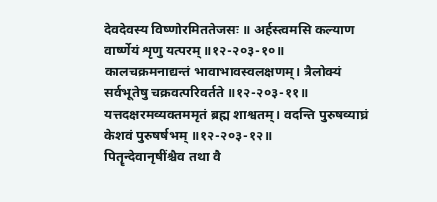देवदेवस्य विष्णोरमिततेजसः ॥ अर्हस्त्वमसि कल्याण वार्ष्णेयं शृणु यत्परम् ॥१२-२०३-१०॥
कालचक्रमनाद्यन्तं भावाभावस्वलक्षणम्। त्रैलोक्यं सर्वभूतेषु चक्रवत्परिवर्तते ॥१२-२०३-११॥
यत्तदक्षरमव्यक्तममृतं ब्रह्म शाश्वतम्। वदन्ति पुरुषव्याघ्रं केशवं पुरुषर्षभम् ॥१२-२०३-१२॥
पितॄन्देवानृषींश्चैव तथा वै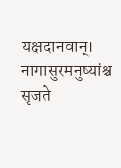यक्षदानवान्। नागासुरमनुष्यांश्च सृजते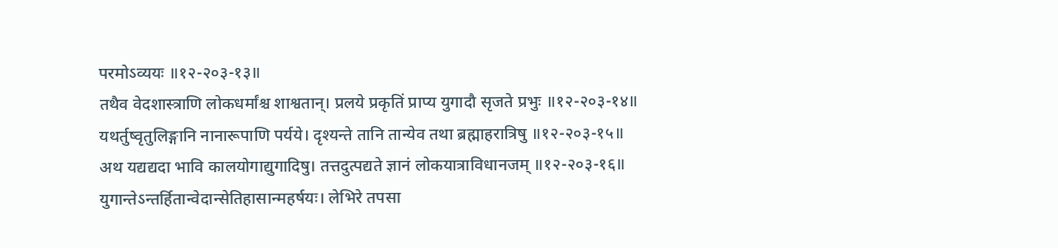परमोऽव्ययः ॥१२-२०३-१३॥
तथैव वेदशास्त्राणि लोकधर्मांश्च शाश्वतान्। प्रलये प्रकृतिं प्राप्य युगादौ सृजते प्रभुः ॥१२-२०३-१४॥
यथर्तुष्वृतुलिङ्गानि नानारूपाणि पर्यये। दृश्यन्ते तानि तान्येव तथा ब्रह्माहरात्रिषु ॥१२-२०३-१५॥
अथ यद्यद्यदा भावि कालयोगाद्युगादिषु। तत्तदुत्पद्यते ज्ञानं लोकयात्राविधानजम् ॥१२-२०३-१६॥
युगान्तेऽन्तर्हितान्वेदान्सेतिहासान्महर्षयः। लेभिरे तपसा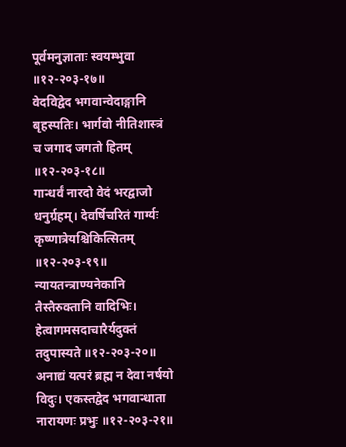पूर्वमनुज्ञाताः स्वयम्भुवा ॥१२-२०३-१७॥
वेदविद्वेद भगवान्वेदाङ्गानि बृहस्पतिः। भार्गवो नीतिशास्त्रं च जगाद जगतो हितम् ॥१२-२०३-१८॥
गान्धर्वं नारदो वेदं भरद्वाजो धनुर्ग्रहम्। देवर्षिचरितं गार्ग्यः कृष्णात्रेयश्चिकित्सितम् ॥१२-२०३-१९॥
न्यायतन्त्राण्यनेकानि तैस्तैरुक्तानि वादिभिः। हेत्वागमसदाचारैर्यदुक्तं तदुपास्यते ॥१२-२०३-२०॥
अनाद्यं यत्परं ब्रह्म न देवा नर्षयो विदुः। एकस्तद्वेद भगवान्धाता नारायणः प्रभुः ॥१२-२०३-२१॥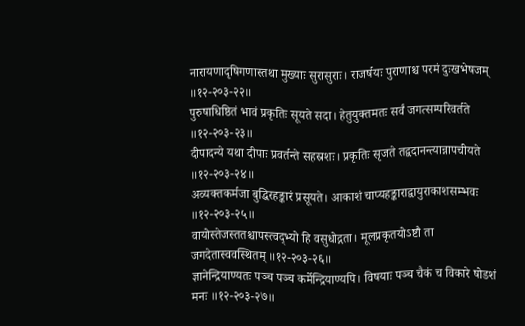नारायणादृषिगणास्तथा मुख्याः सुरासुराः। राजर्षयः पुराणाश्च परमं दुःखभेषजम् ॥१२-२०३-२२॥
पुरुषाधिष्ठितं भावं प्रकृतिः सूयते सदा। हेतुयुक्तमतः सर्वं जगत्सम्परिवर्तते ॥१२-२०३-२३॥
दीपादन्ये यथा दीपाः प्रवर्तन्ते सहस्रशः। प्रकृतिः सृजते तद्वदानन्त्यान्नापचीयते ॥१२-२०३-२४॥
अव्यक्तकर्मजा बुद्धिरहङ्कारं प्रसूयते। आकाशं चाप्यहङ्काराद्वायुराकाशसम्भवः ॥१२-२०३-२५॥
वायोस्तेजस्ततश्चापस्त्वद्भ्यो हि वसुधोद्गता। मूलप्रकृतयोऽष्टौ ता जगदेतास्ववस्थितम् ॥१२-२०३-२६॥
ज्ञानेन्द्रियाण्यतः पञ्च पञ्च कर्मेन्द्रियाण्यपि। विषयाः पञ्च चैकं च विकारे षोडशं मनः ॥१२-२०३-२७॥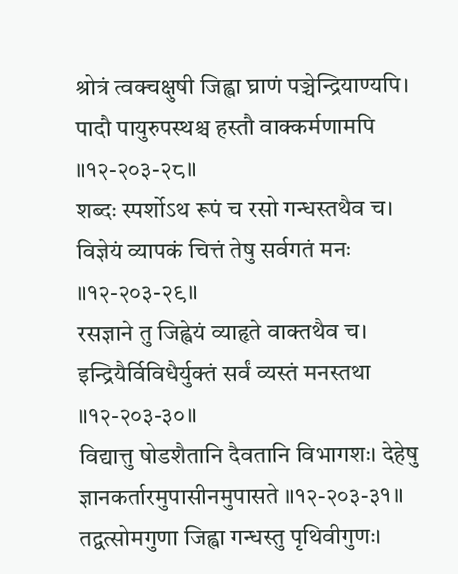श्रोत्रं त्वक्चक्षुषी जिह्वा घ्राणं पञ्चेन्द्रियाण्यपि। पादौ पायुरुपस्थश्च हस्तौ वाक्कर्मणामपि ॥१२-२०३-२८॥
शब्दः स्पर्शोऽथ रूपं च रसो गन्धस्तथैव च। विज्ञेयं व्यापकं चित्तं तेषु सर्वगतं मनः ॥१२-२०३-२९॥
रसज्ञाने तु जिह्वेयं व्याहृते वाक्तथैव च। इन्द्रियैर्विविधैर्युक्तं सर्वं व्यस्तं मनस्तथा ॥१२-२०३-३०॥
विद्यात्तु षोडशैतानि दैवतानि विभागशः। देहेषु ज्ञानकर्तारमुपासीनमुपासते ॥१२-२०३-३१॥
तद्वत्सोमगुणा जिह्वा गन्धस्तु पृथिवीगुणः।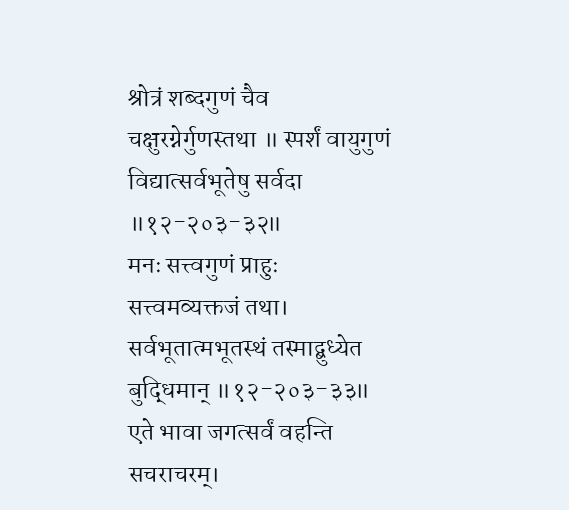श्रोत्रं शब्दगुणं चैव चक्षुरग्नेर्गुणस्तथा ॥ स्पर्शं वायुगुणं विद्यात्सर्वभूतेषु सर्वदा ॥१२-२०३-३२॥
मनः सत्त्वगुणं प्राहुः सत्त्वमव्यक्तजं तथा। सर्वभूतात्मभूतस्थं तस्माद्बुध्येत बुद्धिमान् ॥१२-२०३-३३॥
एते भावा जगत्सर्वं वहन्ति सचराचरम्।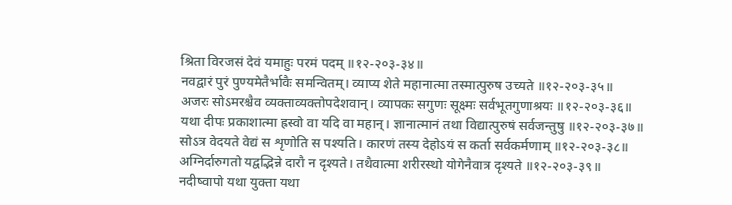श्रिता विरजसं देवं यमाहुः परमं पदम् ॥१२-२०३-३४॥
नवद्वारं पुरं पुण्यमेतैर्भावैः समन्वितम्। व्याप्य शेते महानात्मा तस्मात्पुरुष उच्यते ॥१२-२०३-३५॥
अजरः सोऽमरश्चैव व्यक्ताव्यक्तोपदेशवान्। व्यापकः सगुणः सूक्ष्मः सर्वभूतगुणाश्रयः ॥१२-२०३-३६॥
यथा दीपः प्रकाशात्मा ह्रस्वो वा यदि वा महान्। ज्ञानात्मानं तथा विद्यात्पुरुषं सर्वजन्तुषु ॥१२-२०३-३७॥
सोऽत्र वेदयते वेद्यं स शृणोति स पश्यति। कारणं तस्य देहोऽयं स कर्ता सर्वकर्मणाम् ॥१२-२०३-३८॥
अग्निर्दारुगतो यद्वद्भिन्ने दारौ न दृश्यते। तथैवात्मा शरीरस्थो योगेनैवात्र दृश्यते ॥१२-२०३-३९॥
नदीष्वापो यथा युक्ता यथा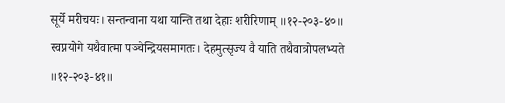सूर्ये मरीचयः। सन्तन्वाना यथा यान्ति तथा देहाः शरीरिणाम् ॥१२-२०३-४०॥
स्वप्नयोगे यथैवात्मा पञ्चेन्द्रियसमागतः। देहमुत्सृज्य वै याति तथैवात्रोपलभ्यते ॥१२-२०३-४१॥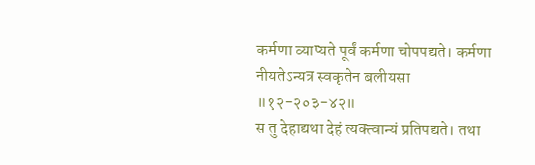कर्मणा व्याप्यते पूर्वं कर्मणा चोपपद्यते। कर्मणा नीयतेऽन्यत्र स्वकृतेन बलीयसा ॥१२-२०३-४२॥
स तु देहाद्यथा देहं त्यक्त्वान्यं प्रतिपद्यते। तथा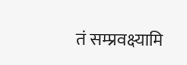तं सम्प्रवक्ष्यामि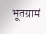भूतग्रामं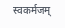स्वकर्मजम्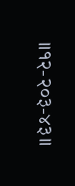॥१२-२०३-४३॥